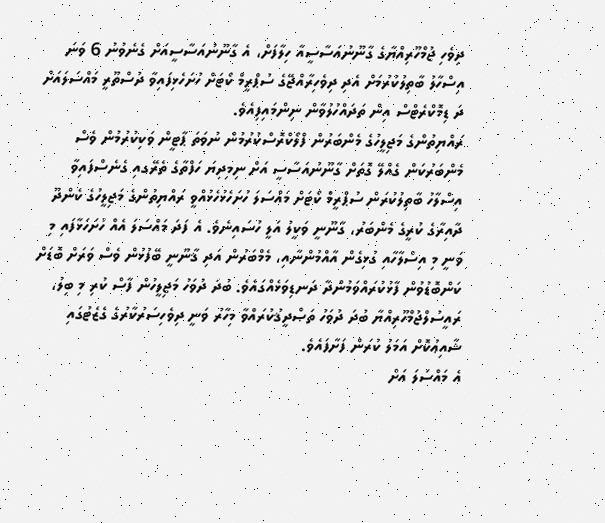ދިވެހި ޖުމްހޫރިއްޔާގެ ގާނޫނުއަސާސީއާ ހިލާފަށް، އެ ގާނޫނުއަސާސީއަށް ގެނެވުނު 6 ވަނަ އިސްހާލު ބާތިލުކުރުމަށް އެދި ދިވެހިރާއްޖޭގެ ސުޕްރީމް ކޯޓަށް ހުށަހެޅިފައިވާ ދުސްތޫރީ މައްސަލައަށް ދަ ޑިމޮކްރެޓްސް އިން ތަދައްހުލުވާން ނިންމައިފިއެވެ.
ރައްޔިތުންގެ މަޖިލީހުގެ މެންބަރުން ފްލޯކްރޮސްކުރުމުން ނުވަތަ ޕާޓީން ވަކިކުރުމުން ވެސް މެންބަރުކަން ގެއްލޭ ގޮތަށް ގާނޫނުއަސާސީ އަށް ނިމިދިޔަ ހަފްތާގެ ތެރޭގއި ގެނެސްފައިވާ އިސްލާހު ބާތިލުކުރަން ސުޕްރީމް ކޯޓަށް މައްސަލަ ހުށަހެޅުހެޅުއްވީ ރައްޔިތުންގެ މަޖިލީހުގެ ކެންދޫ ދާއިރާގެ ކުރީގެ މެންބަރު، ގާނޫނީ ވަކީލު އަލީ ހުސައިނެވެ. އެ ފަދަ މައްސަލަ އެއް ހުށަހަޅާފައި މި ވަނީ މި އިސްލާހާއި ގުޅިގެން އާއްމުންނާއި، މެމްބަރުން އަދި ޤާނޫނީ ބޭފުޅުން ވެސް ވަރަށް ބޮޑަށް ކަންބޮޑުވުން ފާޅުކުރައްވަމުންދާ ދަނޑިވަޅެއްގައެވެ. ބުދަ ދުވަހު މަޖިލީހުން ފާސް ކުރި މި ބިލު، ރައީސުލްޖުމްހޫރިއްޔާ ބުދަ ދުވަހު ތަޞްދީޤުކުރައްވާ މިހާރު ވަނީ ދިވެހިސަރުކާރުގެ ގެޒެޓުގައި ޝާއިޢުކޮށް އަމަލު ކުރަން ފަށާފައެވެ.
އެ މައްސަލަ އަށް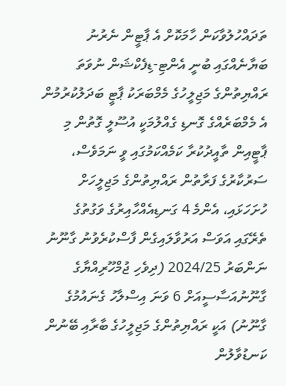ތަދައްހުލުވާކަން ހާމަކޮށް އެ ޕާޓީން ނެރުނު ބަޔާނެއްގައި ބުނީ އެންޓި-ޑިފެކްޝަން ނުވަތަ ރައްޔިތުންގެ މަޖިލީހުގެ މެމްބަރަކު ޕާޓީ ބަދަލުކުރުމުން އެ މެމްބަރެއްގެ ގޮނޑި ގެއްލުމަކީ އުސޫލީ ގޮތުން މި ޕާޓީއިން ތާއީދުކުރާ ކަމެއްކަމުގައި ވީ ނަމަވެސް، ސަރުކާރުގެ ފަރާތުން ރައްޔިތުންގެ މަޖިލީހަށް ހުށަހަޅައި، އެންމެ 4 ގަނޑިއެއްހާއިރުގެ ވަގުތުގެ ތެރޭގައި އަވަސް އަރުވާލައިގެން ފާސްކުރެވުނު ގާނޫނު ނަންބަރު 2024/25 (ދިވެހި ޖުމްހޫރިއްޔާގެ ގާނޫނުއަސާސީއަށް 6 ވަނަ އިސްލާހު ގެނައުމުގެ ގާނޫނު) އަކީ ރައްޔިތުންގެ މަޖިލީހުގެ ބާރާއި ބޭނުން ކަނޑުވާލުން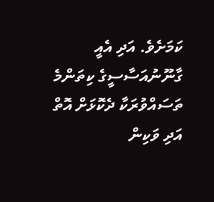ކަމަށެވެ. އަދި އެއީ ގާނޫނުއަސާސީގެ ކިތަންމެ ތަސައްވުރަކާ ދެކޮޅަށް އޮތް އަދި ވަކިން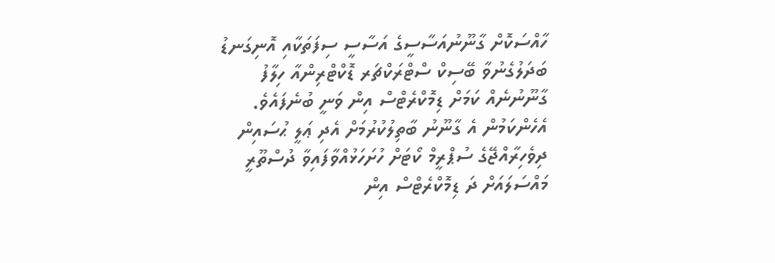ހާއްސަކޮށް ގާނޫނުއަސާސީގެ އަސާސީ ސިފަތަކާއި އޮނިގަނޑު ބަދަލުގެނުވާ ބޭސިކް ސްޓްރަކްޗަރ ޑޮކްޓްރިންއާ ހިލާފު ގާނޫނުނެއް ކަމަށް ޑިމޮކްރެޓްސް އިން ވަނީ ބުނެފައެވެ. އެހެންކަމުން އެ ގާނޫނު ބާތިލުކުރުމަށް އެދި ޢަލީ ޙުސައިން ދިވެހިރާއްޖޭގެ ސުޕްރީމް ކޯޓަށް ހުށަހަޅުއްވާފައިވާ ދުސްތޫރީ މައްސަލައަށް ދަ ޑިމޮކްރެޓްސް އިން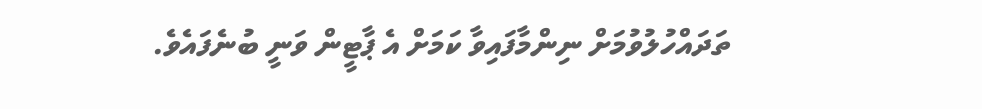ތަދައްހުލުވުމަށް ނިންމާފައިވާ ކަމަށް އެ ޕާޓީން ވަނީ ބުނެފައެވެ.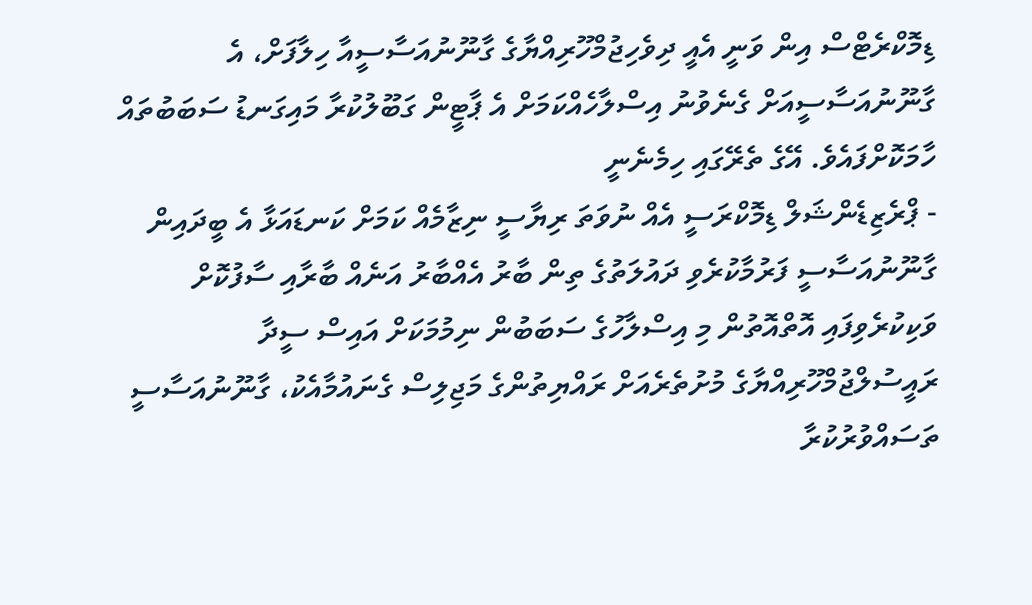ޑިމޮކްރެޓްސް އިން ވަނީ އެއީ ދިވެހިޖުމްހޫރިއްޔާގެ ގާނޫނުއަސާސީއާ ހިލާފަށް، އެ ގާނޫނުއަސާސީއަށް ގެނެވުނު އިސްލާހެއްކަމަށް އެ ޕާޓީން ގަބޫލުކުރާ މައިގަނޑު ސަބަބުތައް ހާމަކޮށްފައެވެ. އޭގެ ތެރޭގައި ހިމެނެނީ
- ޕްރެޒިޑެންޝަލް ޑިމޮކްރަސީ އެއް ނުވަތަ ރިޔާސީ ނިޒާމެއް ކަމަށް ކަނޑައަޅާ އެ ބީދައިން ގާނޫނުއަސާސީ ފަރުމާކުރެވި ދައުލަތުގެ ތިން ބާރު އެއްބާރު އަނެއް ބާރާއި ސާފުކޮށް ވަކިކުރެވިފައި އޮތްއޮތުން މި އިސްލާހުގެ ސަބަބުން ނިމުމަކަށް އައިސް ސީދާ ރައީސުލްޖުމްހޫރިއްޔާގެ މުށުތެރެއަށް ރައްޔިތުންގެ މަޖިލިސް ގެނައުމާއެކު، ގާނޫނުއަސާސީ ތަސައްވުރުކުރާ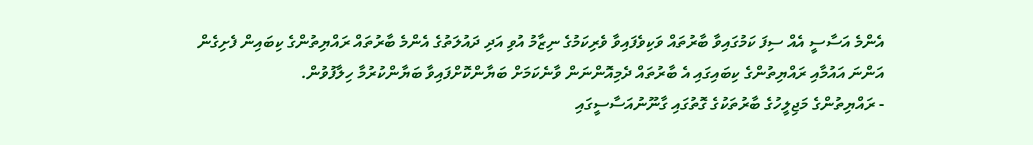އެންމެ އަސާސީ އެއް ސިފަ ކަމުގައިވާ ބާރުތައް ވަކިވެފައިވާ ވެރިކަމުގެ ނިޒާމު އުވި އަދި ދައުލަތުގެ އެންމެ ބާރުތައް ރައްޔިތުންގެ ކިބައިން ފެށިގެން އަންނަ އައުމާއި ރައްޔިތުންގެ ކިބައިގައި އެ ބާރުތައް ދެމިއޮންނަން ވާނެކަމަށް ބަޔާންކޮށްފައިވާ ބަޔާންކުރުމާ ހިލާފުވުން.
- ރައްޔިތުންގެ މަޖިލީހުގެ ބާރުތަކުގެ ގޮތުގައި ގާނޫނުއަސާސީގައި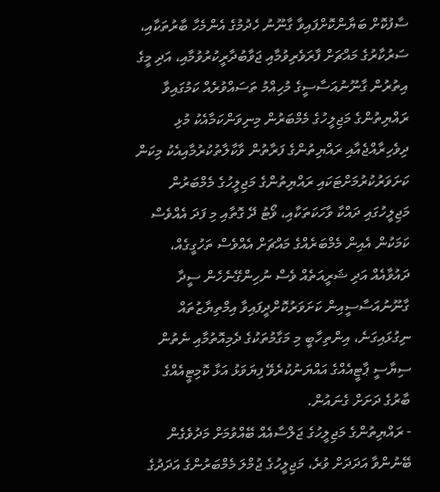ސާފުކޮށް ބަޔާންކޮށްފައިވާ ގާނޫނު ހެދުމުގެ އެންމެހާ ބާރުތަކާއި، ސަރުކާރުގެ މައްޗަށް ފާރަވެރިވުމާއި ޖަވާބުދާރީކުރުވުމާއި، އަދި މީގެ އިތުރުން ގާނޫނުއަސާސީގެ މުހިއްމު ތަސައްވުރެއް ކަމުގައިވާ ރައްޔިތުންގެ މަޖިލީހުގެ މެމްބަރުން މިނިވަންކަމާއެކު މުޅި ދިވެހިރާއްޖެއާއި ރައްޔިތުންގެ ފަރާތުން ވާކާލާތުކުރުމާއިއެކު މިކަން ކަށަވަރުކުރުމަށްޓަކައި ރައްޔިތުންގެ މަޖިލީހުގެ މެމްބަރުން މަޖިލީހުގައި ދައްކާ ވާހަކަތަކާއި، ވޯޓު ދޭ ގޮތާއި މި ފަދަ އެއްވެސް ކަމަކުން އެއިން މެމްބަރެއްގެ މައްޗަށް އެއްވެސް ތަހުގީގެއް، ދައުވާއެއް އަދި ޝަރީއަތެއް ވެސް ނުހިންގޭނެހެން ސީދާ ގާނޫނުއަސާސީއިން ކަށަވަރުކޮށްދީފައިވާ އިމްތިޔާޒުތައް ނިގުޅައިގަނެ، އިންތިހާބީ މި މަގާމުތަކުގެ ދެމިއޮތުމާއި ނެތުން ސިޔާސީ ޕާޓީއެއްގެ އައްޔަނުކުރެވޭ ފިޔަވަޅު އަޅާ ކޮމިޓީއެއްގެ ބާރުގެ ދަށަށް ގެނައުން.
- ރައްޔިތުންގެ މަޖިލީހުގެ ޖަލްސާއެއް ބޭއްވުމަށް މަދުވެގެން ބޭނުންވާ އަދަދަށް ވުރެ، މަޖިލީހުގެ ޖުމްލަ މެމްބަރުންގެ އަދަދުގެ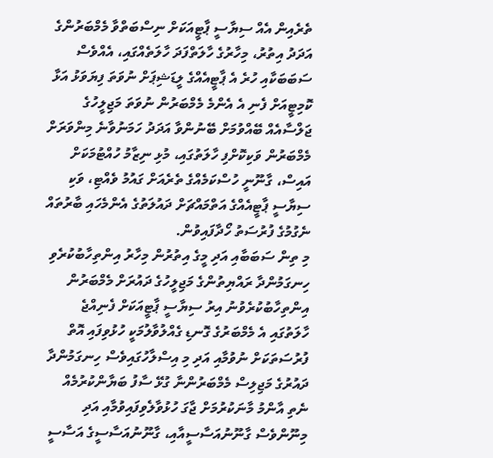ތެރެއިން އެއް ސިޔާސީ ޕާޓީއަކަށް ނިސްބަތްވާ މެމްބަރުންގެ އަދަދު އިތުރު، މިހާރުގެ ހާލަތްފަދަ ހާލަތެއްގައި، އެއްވެސް ސަބަބަކާއި ހުރެ އެ ޕާޓީއެއްގެ ލީޑަޝިޕަށް ނުވަތަ ފިޔަވަޅު އަޅާ ކޮމިޓީއަށް ފެނި އެ އެންމެ މެމްބަރުން ނުވަތަ މަޖިލީހުގެ ޖަލްސާއެއް ބޭއްވުމަށް ބޭނުންވާ އަދަދު ހަމަނުވާނެ މިންވަރަށް މެމްބަރުން ވަކިކޮށްފި ހާލަތުގައި، މުޅި ނިޒާމު ހުއްޓުމަކަށް އައިސް، ގާނޫނީ ހުސްކަމެއްގެ ތެރެއަށް ގައުމު ވެއްޓި، ވަކި ސިޔާސީ ޕާޓީއެއްގެ އަތްމައްޗަށް ދައުލަތުގެ އެންމެހައި ބާރުތައް ނެގުމުގެ ފުރުސަތު ހޯދާފައިވުން.
މި ތިން ސަބަބާއި އަދި މީގެ އިތުރުން މިހާރު އިންތިހާބުކުރެވި ހިނގަމުންދާ ރައްޔިތުންގެ މަޖިލީހުގެ ދައުރަށް މެމްބަރުން އިންތިހާބުކުރެވުނު އިރު ސިޔާސީ ޕާޓީއަކަށް ފެނިއްޖެ ހާލަތުގައި އެ މެމްބަރުގެ ގޮނޑި ގެއްލުވާލުމަކީ ހުޅުވިފައި އޮތް ފުރުސަތަކަށް ނުވުމާއި އަދި މި އިސްލާހުގައިވެސް ހިނގަމުންދާ ދައުރުގެ މަޖިލިސް މެމްބަރުންނާ ގުޅޭ ސާފު ބަޔާންކުރުމެއް ނެތި އާންމު މާނަކުރުމަށް ޖާގަ ހުޅުވާލެވިފައިވުމާއި އަދި މިނޫންވެސް ގާނޫނުއަސާސީއާއި، ގާނޫނުއަސާސީގެ އަސާސީ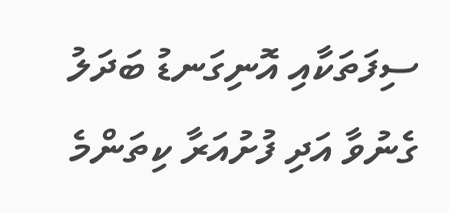ސިފަތަކާއި އޮނިގަނޑު ބަދަލު ގެނުވާ އަދި ފުށުއަރާ ކިތަންމެ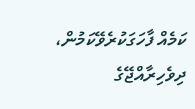ކަމެއް ފާހަގަކުރެވޭކަމުން، ދިވެހިރާއްޖޭގެ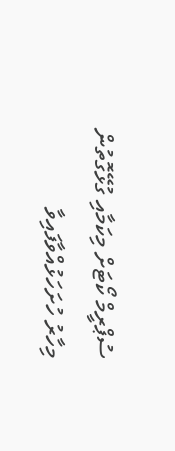ސުޕްރީމް ކޯޓަށް މިކަމާއި ގުޅޭގޮތުން މިހާރު ހުށަހަޅުއްވާފައިވާ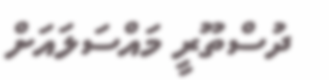ދުސްތޫރީ މައްސަލައަށް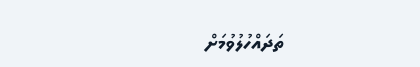ތަދައްހުލުވުމަށް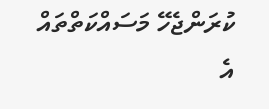ކުރަންޖެހޭ މަސައްކަތްތައް އެ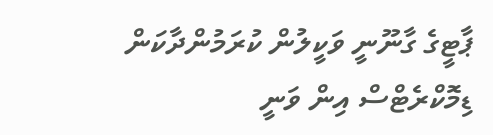ޕާޓީގެ ގާނޫނީ ވަކީލުން ކުރަމުންދާކަން ޑިމޮކްރެޓްސް އިން ވަނީ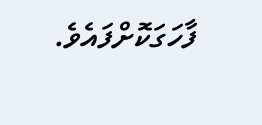ފާހަގަކޮށްފައެވެ.